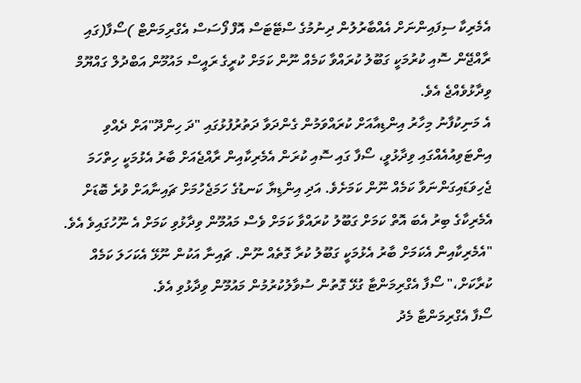އެމެރިކާ ސިފައިންނަށް އެއްބާރުލުން ދިނުމުގެ ސްޓޭޓަސް އޮފް ފޯސަސް އެގްރިމަންޓް )ސޯފާ(ގައި ރާއްޖޭން ސޮއި ކުރުމަކީ ގަބޫލު ކުރައްވާ ކަމެއް ނޫން ކަމަށް ކުރީގެ ރައީސް މައުމޫން އަބްދުލް ގައްޔޫމް ވިދާޅުވެއްޖެ އެވެ.
އެ މަނިކުފާނު މިހާރު އިންޑިއާއަށް ކުރައްވަމުން ގެންދަވާ ދަތުރުފުޅުގައި "ދަ ހިންދޫ"އަށް ދެއްވި އިންޓަވިއުއެއްގައި ވިދާޅުވީ، ސޯފާ ގައި ސޮއި ކުރަން އެމެރިކާއިން ރާއްޖެއަށް ބާރު އެޅުމަކީ ހިތްހަމަ ޖެހިވަޑައިގަންނަވާ ކަމެއް ނޫން ކަމަށެވެ. އަދި އިންޑިޔާ ކަނޑުގެ ހަމަޖެހުމަށް ޗައިނާއަށް ވުރެ ބޮޑަށް އެމެރިކާގެ ބިރު އެބަ އޮތް ކަމަށް ގަބޫލު ކުރައްވާ ކަމަށް ވެސް މައުމޫން ވިދާޅުވި ކަމަށް އެ ނޫހުގައިވެ އެވެ.
"އެމެރިކާއިން އެކަމަށް ބާރު އެޅުމަކީ ގަބޫލު ކުރާ ގޮތެއް ނޫން. ޗައިނާ އަކުން ނޫޅޭ އެކަހަލަ ކަމެއް ކުރާކަށް،" ސޯފާ އެގްރިމަންޓާ ގުޅޭ ގޮތުން ސުވާލުކުރުމުން މައުމޫން ވިދާޅުވި އެވެ.
ސޯފާ އެގްރިމަންޓާ މެދު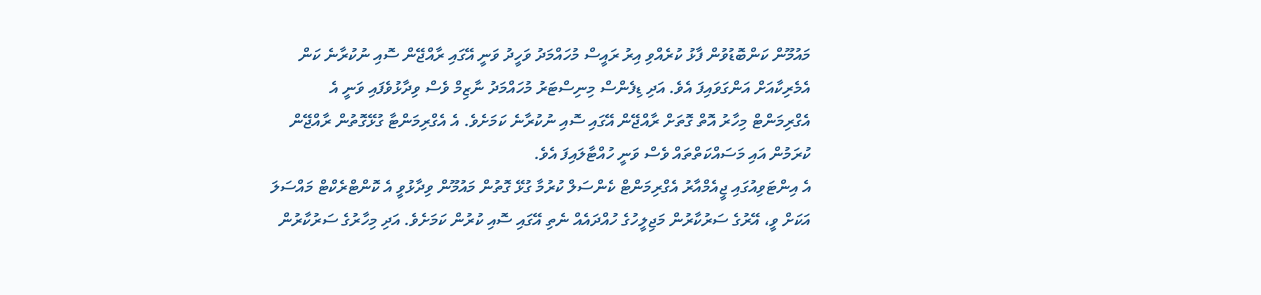މައުމޫން ކަންބޮޑުވުން ފާޅު ކުރެއްވި އިރު ރައީސް މުހައްމަދު ވަހީދު ވަނީ އޭގައި ރާއްޖޭން ސޮއި ނުކުރާނެ ކަން އެމެރިކާއަށް އަންގަވައިފަ އެވެ. އަދި ޑިފެންސް މިނިސްޓަރު މުހައްމަދު ނާޒިމް ވެސް ވިދާޅުވެފައި ވަނީ އެ އެގްރިމަންޓް މިހާރު އޮތް ގޮތަށް ރާއްޖޭން އޭގައި ސޮއި ނުކުރާނެ ކަމަށެވެ. އެ އެގްރިމަންޓާ ގުޅޭގޮތުން ރާއްޖޭން ކުރަމުން އައި މަސައްކަތްތައް ވެސް ވަނީ ހުއްޓާލައިފަ އެވެ.
އެ އިންޓަވިއުގައި ޖީއެމްއާރު އެގްރިމަންޓް ކެންސަލް ކުރުމާ ގުޅޭ ގޮތުން މައުމޫން ވިދާޅުވީ އެ ކޮންޓްރެކްޓް މައްސަލަ އަކަށް ވީ، އޭރުގެ ސަރުކާރުން މަޖިލީހުގެ ހުއްދައެއް ނެތި އޭގައި ސޮއި ކުރުން ކަމަށެވެ. އަދި މިހާރުގެ ސަރުކާރުން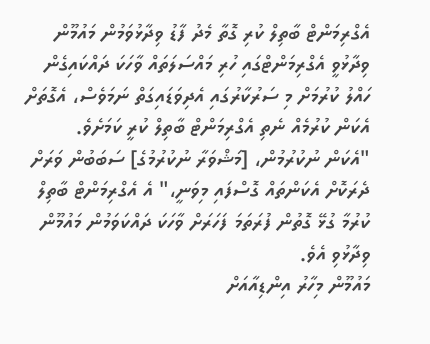އެގްރިމަންޓް ބާތިލް ކުރި ގޮތާ މެދު ފާޑު ވިދާޅުވަމުން މައުމޫން ވިދާޅުވީ އެގްރިމަންޓްގައި ހުރި މައްސަލަތައް ވާހަކަ ދައްކައިގެން ހައްލު ކުރުމަށް މި ސަރުކާރުގައި އެދިވަޑައިގަތް ނަމަވެސް، އެގޮތަށް އެކަން ކުރުމެއް ނެތި އެގްރިމަންޓް ބާތިލް ކުރީ ކަމަށެވެ.
"އެކަން ނުކުރުމުން، [މަޝްވަރާ ނުކުރުމުގެ] ސަބަބުން ވަރަށް ދެރަކޮށް އެކަންތައް ގޮސްފައި މިވަނީ،" އެ އެގްރިމަންޓް ބާތިލް ކުރުމާ ގުޅޭ ގޮތުން ފުރަތަމަ ފަހަރަށް ވާހަކަ ދައްކަވަމުން މައުމޫން ވިދާޅުވި އެވެ.
މައުމޫން މިހާރު އިންޑިއާއަށް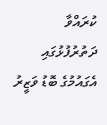ކުރައްވާ ދަތުރުފުޅުގައި އެގައުމުގެ ބޮޑު ވަޒީރު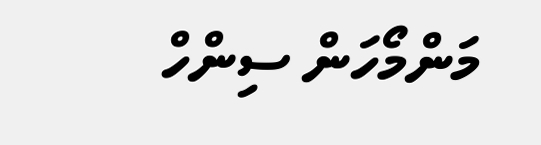މަންމޯހަން ސިންހް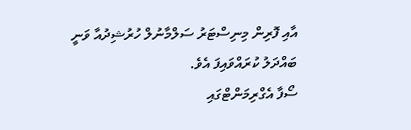އާއި ފޮރިން މިނިސްޓަރު ސަލްމާނުލް ހުރުޝިދުއާ ވަނީ ބައްދަލު ކުރައްވައިފަ އެވެ.
ސޯފާ އެގްރިމަންޓްގައި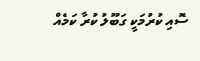ސޮއި ކުރުމަކީ ގަބޫލު ކުރާ ކަމެއް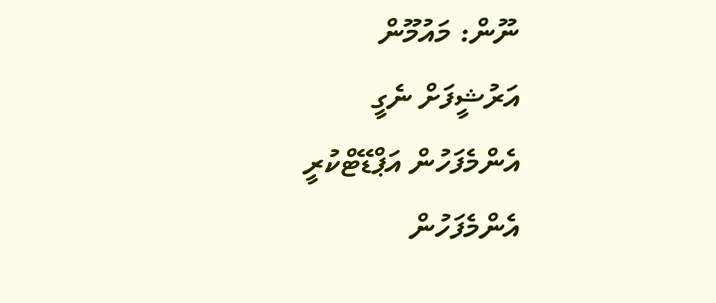ނޫން: މައުމޫން
އަރުޝީފަށް ނެގީ
އެންމެފަހުން އަޕްޑޭޓްކުރީ
އެންމެފަހުން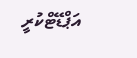އަޕްޑޭޓްކުރީ